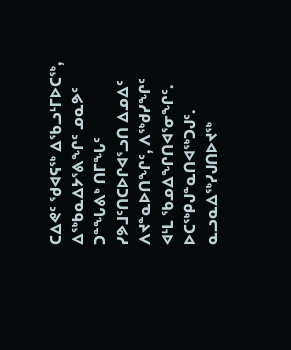ᑕᐃᕙᑦ ᖁᐊᕋᖅ ᐃᖃᓗᒻᒥᐅᑕᖅ, ᐃᖅᑲᓇᐃᔭᕐᕕᖏᑦ ᓄᓇᕗᑦ ᑐᓐᖓᕕᒃ ᑎᒥᖓᑦ ᓯᕗᒧᑦᑎᑕᐅᒋᐊᕐᓗᑎ ᐃᓄᐃᑦ ᐱᔪᓐᓇᐅᑎᖏᑦ, ᐱᖅᑯᓯᖏᑦ ᐊᒻᒪ ᖃᓄᐃᖏᑎᐊᕐᓂᖏᑦ.
ᐅᑕᖅᑭᒍᓐᓇᑎᐊᖅᑐᒍᑦ. ᓇᓗᓇᐃᖅᓯᒍᑎᐅᔪᖅ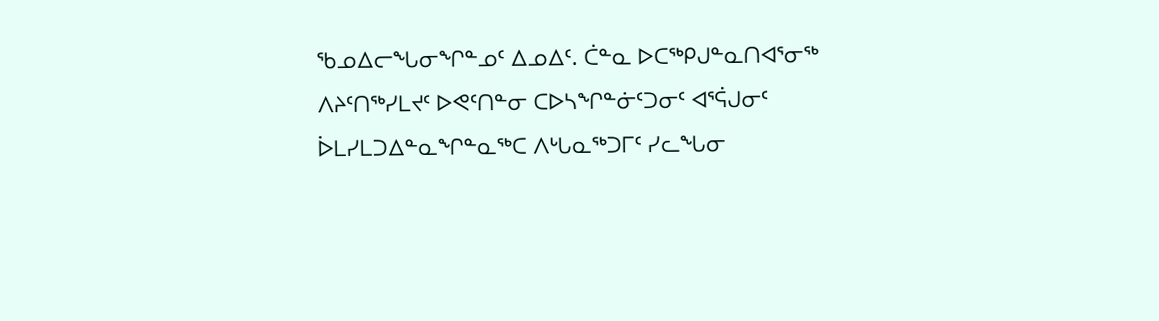ᖃᓄᐃᓕᖓᓂᖏᓐᓄᑦ ᐃᓄᐃᑦ. ᑖᓐᓇ ᐅᑕᖅᑭᒍᓐᓇᑎᐊᕐᓂᖅ ᐱᔨᑦᑎᖅᓯᒪᔪᑦ ᐅᕙᑦᑎᓐᓂ ᑕᐅᓴᖏᓐᓃᑦᑐᓂᑦ ᐊᕐᕌᒍᓂᑦ ᐆᒪᓯᒪᑐᐃᓐᓇᖏᓐᓇᖅᑕ ᐱᒡᒐᓇᖅᑐᒥᑦ ᓯᓚᖓᓂ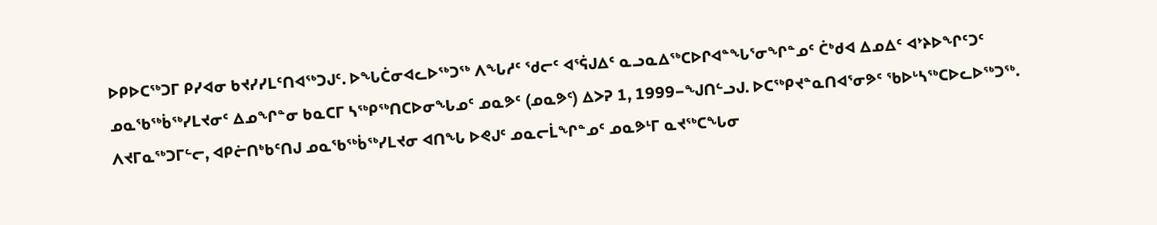ᐅᑭᐅᑕᖅᑐᒥ ᑭᓯᐊᓂ ᑲᔪᓯᓯᒪᑦᑎᐊᖅᑐᒍᑦ. ᐅᖓᑖᓂᐊᓚᐅᖅᑐᖅ ᐱᖓᓱᑦ ᖁᓕᑦ ᐊᕐᕌᒍᐃᑦ ᓇᓗᓇᐃᖅᑕᐅᒋᐊᓐᖓᕐᓂᖏᓐᓄᑦ ᑖᒃᑯᐊ ᐃᓄᐃᑦ ᐊᔾᔨᐅᖏᑦᑐᑦ ᓄᓇᖃᖅᑳᖅᓯᒪᔪᓂᑦ ᐃᓄᖏᓐᓂ ᑲᓇᑕᒥ ᓴᖅᑭᖅᑎᑕᐅᓂᖓᓄᑦ ᓄᓇᕗᑦ (ᓄᓇᕗᑦ) ᐃᐳᕈ 1, 1999−ᖑᑎᓪᓗᒍ. ᐅᑕᖅᑭᔪᓐᓇᑎᐊᕐᓂᕗᑦ ᖃᐅᒡᓴᖅᑕᐅᓚᐅᖅᑐᖅ. ᐱᔪᒥᓇᖅᑐᒥᓪᓕ, ᐊᑭᓖᑎᒃᑲᑦᑎᒍ ᓄᓇᖃᖅᑳᖅᓯᒪᔪᓂ ᐊᑎᖓ ᐅᕙᒍᑦ ᓄᓇᓕᒫᖏᓐᓄᑦ ᓄᓇᕗᒻᒥ ᓇᔪᖅᑕᖓᓂ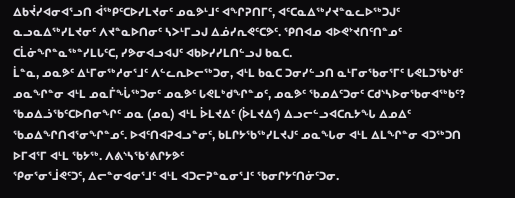ᐃᑲᔫᓯᐊᓂᐊᕐᓗᑎ ᐋᖅᑭᑦᑕᐅᓯᒪᔪᓂᑦ ᓄᓇᕗᒻᒧᑦ ᐊᖏᕈᑎᒥᑦ, ᐊᑦᑕᓇᐃᖅᓯᔪᓐᓇᓚᐅᖅᑐᒍᑦ ᓇᓗᓇᐃᖅᓯᒪᔪᓂᑦ ᐱᔪᓐᓇᐅᑎᓂᑦ ᓴᐳᒻᒥᓗᒍ ᐃᓅᓯᕆᕙᑦᑕᕗᑦ. ᕿᑎᐊᓄ ᐊᐅᕙᔾᔪᑎᑦᑎᓐᓄᑦ ᑕᒫᓃᖏᓐᓇᖅᓐᓯᒪᒐᑦᑕ, ᓯᕗᓂᐊᓗᐊᒍᑦ ᐊᑲᐅᓯᓯᒪᑎᓪᓗᒍ ᑲᓇᑕ.
ᒫᓐᓇ, ᓄᓇᕗᑦ ᐃᒻᒥᓂᖅᓱᓂᕐᒧᑦ ᐱᓪᓚᕆᐅᓕᖅᑐᓂ, ᐊᒻᒪ ᑲᓇᑕ ᑐᓂᓯᓪᓗᑎ ᓇᒻᒥᓂᖃᓂᕐᒥᑦ ᒐᕙᒪᑐᖃᒃᑯᑦ ᓄᓇᖏᓐᓂ ᐊᒻᒪ ᓄᓇᒦᖔᖅᑐᓂᑦ ᓄᓇᕗᑦ ᒐᕙᒪᒃᑯᖏᓐᓄᑦ, ᓄᓇᕗᑦ ᖃᓄᐃᑦᑐᓂᑦ ᑕᑯᔅᓴᐅᓂᖃᓂᐊᖅᑲᑦ?
ᖃᓄᐃᓘᖃᑦᑕᐅᑎᓂᖏᑦ ᓄᓇ (ᓄᓇ) ᐊᒻᒪ ᐆᒪᔪᐃᑦ (ᐆᒪᔪᐃᑦ) ᐃᓗᓕᓪᓗᐊᑕᕆᔭᖓ ᐃᓄᐃᑦ ᖃᓄᐃᖏᑎᐊᕐᓂᖏᓐᓄᑦ. ᐅᐊᑦᑎᐊᕈᐊᓗᓐᓂᑦ, ᑲᒪᒋᔭᖃᖅᓯᒪᔪᒍᑦ ᓄᓇᖓᓂ ᐊᒻᒪ ᐃᒪᖏᓐᓂ ᐊᑐᖅᑐᑎ ᐅᒥᐊᕐᒥ ᐊᒻᒪ ᖃᔭᖅ. ᐱᕕᔅᓴᖃᕐᕕᒋᔭᕗᑦ
ᕿᓂᕐᓂᕐᒨᕙᑦᑐᑦ, ᐃᓕᓐᓂᐊᓂᕐᒧᑦ ᐊᒻᒪ ᐊᑐᓕᕈᓐᓇᓂᕐᒧᑦ ᖃᓂᒋᔭᑦᑎᓃᑦᑐᓂ.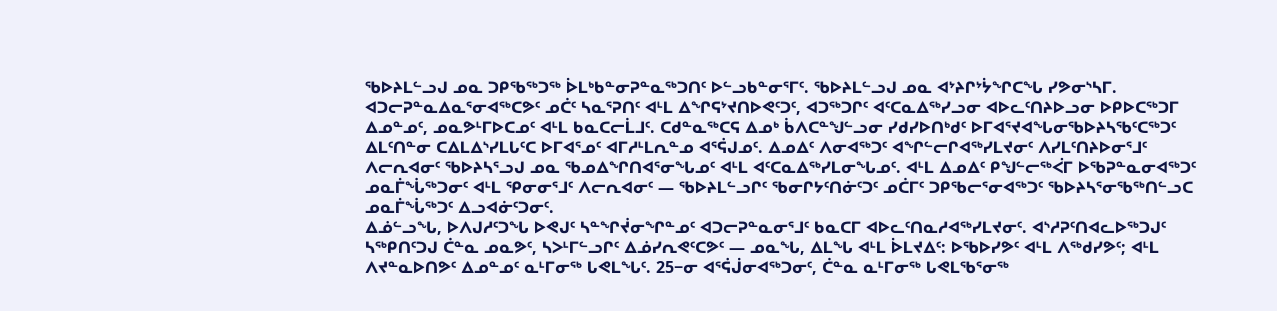ᖃᐅᔨᒪᓪᓗᒍ ᓄᓇ ᑐᑭᖃᖅᑐᖅ ᐆᒪᒃᑲᓐᓂᕈᓐᓇᖅᑐᑎᑦ ᐅᓪᓗᑲᓐᓂᕐᒥᑦ. ᖃᐅᔨᒪᓪᓗᒍ ᓄᓇ ᐊᔾᔨᒋᔾᔮᖏᑕᖓ ᓯᕗᓂᔅᓴᒥ. ᐊᑐᓕᕈᓐᓇᐃᓇᕐᓂᐊᖅᑕᕗᑦ ᓄᑖᑦ ᓴᓇᕐᕈᑎᑦ ᐊᒻᒪ ᐃᖏᕋᔾᔪᑎᐅᕙᑦᑐᑦ, ᐊᑐᖅᑐᒋᑦ ᐊᑦᑕᓇᐃᖅᓯᓗᓂ ᐊᐅᓚᑦᑎᔨᐅᓗᓂ ᐅᑭᐅᑕᖅᑐᒥ ᐃᓄᓐᓄᑦ, ᓄᓇᕗᒻᒥᐅᑕᓄᑦ ᐊᒻᒪ ᑲᓇᑕᓕᒫᒧᑦ. ᑕᑯᓐᓇᖅᑕᕋ ᐃᓄᒃ ᑳᐱᑕᓐᖑᓪᓗᓂ ᓯᑯᓯᐅᑎᒃᑯᑦ ᐅᒥᐊᕐᔪᐊᖓᓂᖃᐅᔨᓴᖃᑦᑕᖅᑐᑦ ᐃᒪᑦᑎᓐᓂ ᑕᐃᒪᐃᔅᓯᒪᒐᑦᑕ ᐅᒥᐊᕐᓄᑦ ᐊᒥᓱᒻᒪᕆᓐᓄ ᐊᕐᕌᒍᓄᑦ. ᐃᓄᐃᑦ ᐱᓂᐊᖅᑐᑦ ᐊᖏᓪᓕᒋᐊᖅᓯᒪᔪᓂᑦ ᐱᓯᒪᑦᑎᔨᐅᓂᕐᒧᑦ ᐱᓕᕆᐊᓂᑦ ᖃᐅᔨᓴᕐᓗᒍ ᓄᓇ ᖃᓄᐃᖏᑎᐊᕐᓂᖓᓄᑦ ᐊᒻᒪ ᐊᑦᑕᓇᐃᖅᓯᒪᓂᖓᓄᑦ. ᐊᒻᒪ ᐃᓄᐃᑦ ᑭᖑᓪᓕᖅᐹᒥ ᐅᖃᕈᓐᓇᓂᐊᖅᑐᑦ ᓄᓇᒦᖔᖅᑐᓂᑦ ᐊᒻᒪ ᕿᓂᓂᕐᒧᑦ ᐱᓕᕆᐊᓂᑦ — ᖃᐅᔨᒪᓪᓗᒋᑦ ᖃᓂᒋᔭᑦᑎᓃᑦᑐᑦ ᓄᑖᒥᑦ ᑐᑭᖃᓕᕐᓂᐊᖅᑐᑦ ᖃᐅᔨᓴᕐᓂᖃᖅᑎᓪᓗᑕ ᓄᓇᒦᖔᖅᑐᑦ ᐃᓗᐊᓃᑦᑐᓂᑦ.
ᐃᓅᓪᓗᖓ, ᐅᐱᒍᓱᑦᑐᖓ ᐅᕙᒍᑦ ᓴᓐᖏᔫᓂᖏᓐᓄᑦ ᐊᑐᓕᕈᓐᓇᓂᕐᒧᑦ ᑲᓇᑕᒥ ᐊᐅᓚᑦᑎᓇᓱᐊᖅᓯᒪᔪᓂᑦ. ᐊᔅᓱᕈᑦᑎᐊᓚᐅᖅᑐᒍᑦ ᓴᖅᑭᑎᑦᑐᒍ ᑖᓐᓇ ᓄᓇᕗᑦ, ᓴᐳᒻᒥᓪᓗᒋᑦ ᐃᓅᓯᕆᕙᑦᑕᕗᑦ — ᓄᓇᖓ, ᐃᒪᖓ ᐊᒻᒪ ᐆᒪᔪᐃᑦ: ᐅᖃᐅᓯᕗᑦ ᐊᒻᒪ ᐱᖅᑯᓯᕗᑦ; ᐊᒻᒪ ᐱᔪᓐᓇᐅᑎᕗᑦ ᐃᓄᓐᓄᑦ ᓇᒻᒥᓂᖅ ᒐᕙᒪᖓᑦ. 25−ᓂ ᐊᕐᕌᒎᓂᐊᖅᑐᓂᑦ, ᑖᓐᓇ ᓇᒻᒥᓂᖅ ᒐᕙᒪᖃᕐᓂᖅ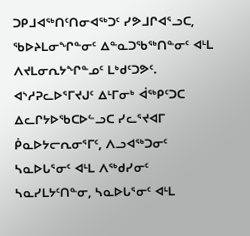ᑐᑭᒧᐊᖅᑎᑦᑎᓂᐊᖅᑐᑦ ᓯᕗᒧᒋᐊᕐᓗᑕ, ᖃᐅᔨᒪᓂᖏᓐᓂᑦ ᐃᓐᓇᑐᖃᖅᑎᓐᓂᑦ ᐊᒻᒪ ᐱᔪᒪᓂᕆᔭᖏᓐᓄᑦ ᒪᒃᑯᑦᑐᕗᑦ. ᐊᔅᓱᕈᓚᐅᕐᒥᔪᒍᑦ ᐃᒻᒥᓂᒃ ᐋᖅᑭᑦᑐᑕ ᐃᓚᒋᔭᐅᖃᑕᐅᓪᓗᑕ ᓯᓚᕐᔪᐊᒥ ᑮᓇᐅᔭᓕᕆᓂᕐᒥᑦ, ᐱᓗᐊᖅᑐᓂᑦ ᓴᓇᐅᒐᕐᓂᑦ ᐊᒻᒪ ᐱᖅᑯᓯᓂᑦ ᓴᓇᓯᒪᔭᑦᑎᓐᓂ, ᓴᓇᐅᒐᕐᓂᑦ ᐊᒻᒪ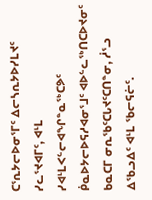ᑕᕐᕆᔭᓕᐅᓂᕐᒥᑦ ᐃᓕᓴᕆᔭᐅᓯᒪᔪᑦ ᓯᓚᕐᔪᐊᒥᑦ, ᐊᒻᒪ ᓯᐊᒻᒪᐸᓪᓕᐊᖏᓐᓇᖅᑕᕗᑦ ᑮᓇᐅᔭᓕᐅᕋᓱᐊᓂᕐᒧᑦ ᐊᐅᓪᓚᖅᑎᑕᐅᔪᓂᑦ ᑲᓇᑕᒥ ᓂᕆᖃᑦᑕᒐᔪᑦᑕᑎᓐᓂ, ᓲᕐᓗ ᐃᖃᓗᐃᑦ ᐊᒻᒪ ᖃᓕᕋᓖᑦ.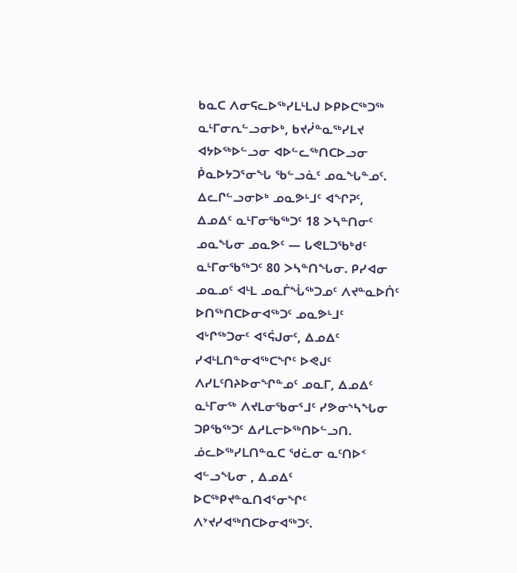ᑲᓇᑕ ᐱᓂᕋᓚᐅᖅᓯᒪᒻᒪᒍ ᐅᑭᐅᑕᖅᑐᖅ ᓇᒻᒥᓂᕆᓪᓗᓂᐅᒃ, ᑲᔪᓰᓐᓇᖅᓯᒪᔪ ᐊᔭᐅᖅᐅᓪᓗᓂ ᐊᐅᓪᓚᖅᑎᑕᐅᓗᓂ ᑮᓇᐅᔭᑐᕐᓂᖓ ᖃᓪᓗᓈᑦ ᓄᓇᖓᓐᓄᑦ. ᐃᓚᒋᓪᓗᓂᐅᒃ ᓄᓇᕗᒻᒧᑦ ᐊᖏᕈᑦ, ᐃᓄᐃᑦ ᓇᒻᒥᓂᖃᖅᑐᑦ 18 ᐳᓴᓐᑎᓂᑦ ᓄᓇᖓᓂ ᓄᓇᕗᑦ — ᒐᕙᒪᑐᖃᒃᑯᑦ ᓇᒻᒥᓂᖃᖅᑐᑦ 80 ᐳᓴᓐᑎᖓᓂ. ᑭᓯᐊᓂ ᓄᓇᓄᑦ ᐊᒻᒪ ᓄᓇᒦᖔᖅᑐᓄᑦ ᐱᔪᓐᓇᐅᑏᑦ ᐅᑎᖅᑎᑕᐅᓂᐊᖅᑐᑦ ᓄᓇᕗᒻᒧᑦ ᐊᒡᒋᖅᑐᓂᑦ ᐊᕐᕌᒍᓂᑦ, ᐃᓄᐃᑦ ᓯᐊᒻᒪᑎᓐᓂᐊᖅᑕᖏᑦ ᐅᕙᒍᑦ ᐱᓯᒪᑦᑎᔨᐅᓂᖏᓐᓄᑦ ᓄᓇᒥ, ᐃᓄᐃᑦ ᓇᒻᒥᓂᖅ ᐱᔪᒪᓂᖃᓂᕐᒧᑦ ᓯᕗᓂᔅᓴᖓᓂ ᑐᑭᖃᖅᑐᑦ ᐃᓱᒪᓕᐅᖅᑎᐅᓪᓗᑎ.
ᓅᓚᐅᖅᓯᒪᑎᓐᓇᑕ ᖁᓛᓂ ᓇᑦᑎᐅᑉ ᐊᓪᓗᖓᓂ , ᐃᓄᐃᑦ ᐅᑕᖅᑭᔪᓐᓇᑎᐊᕐᓂᖏᑦ ᐱᔾᔪᓯᐊᖅᑎᑕᐅᓂᐊᖅᑐᑦ.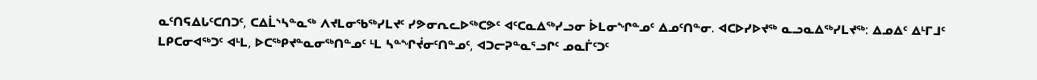ᓇᑦᑎᕋᐃᒐᑦᑕᑎᑐᑦ, ᑕᐃᒫᔅᓴᓐᓇᖅ ᐱᔪᒪᓂᖃᖅᓯᒪᔪᑦ ᓯᕗᓂᕆᓚᐅᖅᑕᕗᑦ ᐊᑦᑕᓇᐃᖅᓯᓗᓂ ᐆᒪᓂᖏᓐᓄᑦ ᐃᓄᑦᑎᓐᓂ. ᐊᑕᐅᓯᐅᔪᖅ ᓇᓗᓇᐃᖅᓯᒪᔪᖅ: ᐃᓄᐃᑦ ᐃᒻᒥᒧᑦ ᒪᑭᑕᓂᐊᖅᑐᑦ ᐊᒻᒪ, ᐅᑕᖅᑭᔪᓐᓇᓂᖅᑎᓐᓄᑦ ᒻᒪ ᓴᓐᖏᔫᓂᑦᑎᓐᓄᑦ, ᐊᑐᓕᕈᓐᓇᕐᓗᒋᑦ ᓄᓇᒦᑦᑐᑦ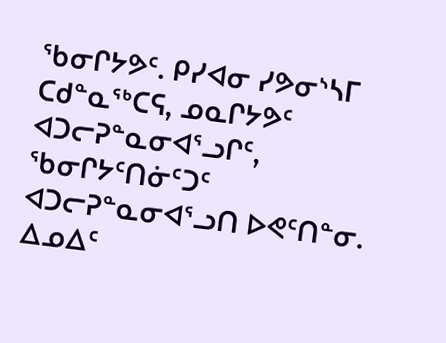ᖃᓂᒋᔭᕗᑦ. ᑭᓯᐊᓂ ᓯᕗᓂᔅᓴᒥ ᑕᑯᓐᓇᖅᑕᕋ, ᓄᓇᒋᔭᕗᑦ ᐊᑐᓕᕈᓐᓇᓂᐊᕐᓗᒋᑦ, ᖃᓂᒋᔭᑦᑎᓃᑦᑐᑦ ᐊᑐᓕᕈᓐᓇᓂᐊᕐᓗᑎ ᐅᕙᑦᑎᓐᓂ. ᐃᓄᐃᑦ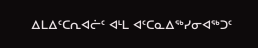ᐃᒪᐃᑦᑕᕆᐊᓖᑦ ᐊᒻᒪ ᐊᑦᑕᓇᐃᖅᓯᓂᐊᖅᑐᑦ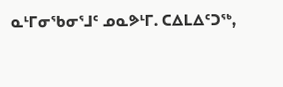ᓇᒻᒥᓂᖃᓂᕐᒧᑦ ᓄᓇᕗᒻᒥ. ᑕᐃᒪᐃᑦᑐᖅ,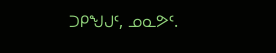ᑐᑭᖑᒍᑦ, ᓄᓇᕗᑦ.